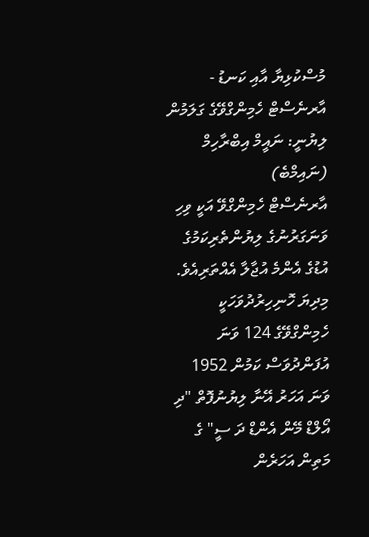މުސްކުޅިޔާ އާއި ކަނޑު - އާރނެސްޓް ހެމިންގްވޭގެ ގަލަމުން
ލިޔުނީ: ނައީމް އިބްރާހިމް (ނައިމްބެ)
އާރނެސްޓް ހެމިންގްވޭ އަކީ ވިހި ވަނަގަރުނުގެ ލިޔުންތެރިކަމުގެ އުޑުގެ އެންމެ އުޖާލާ އެއްތަރިއެވެ. މިދިޔަ ހޮނިހިރުދުވަހަކީ ހެމިންގްވޭގެ 124 ވަނަ އުފަންދުވަސް ކަމުން 1952 ވަނަ އަހަރު އޭނާ ލިޔުނުފޮތް "ދި އޯލްޑް މޭން އެންޑް ދަ ސީ" ގެ މަތިން އަހަރެން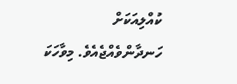ކުއްލިއަކަށް ހަނދާންވެއްޖެއެވެ. މިވާހަކަ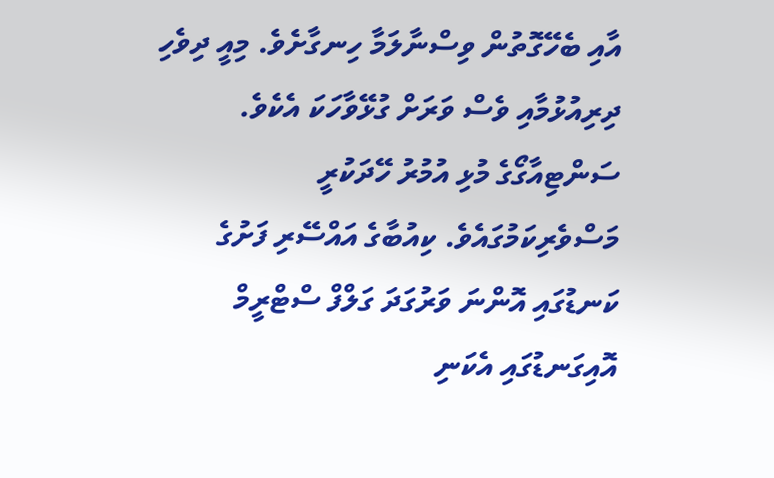އާއި ބެހޭގޮތުން ވިސްނާލަމާ ހިނގާށެވެ. މިއީ ދިވެހި ދިރިއުޅުމާއި ވެސް ވަރަށް ގުޅޭވާހަކަ އެކެވެ.
ސަންޓިއާގޯގެ މުޅި އުމުރު ހޭދަކުރީ މަސްވެރިކަމުގައެވެ. ކިއުބާގެ އައްސޭރި ފަށުގެ ކަނޑުގައި އޮންނަ ވަރުގަދަ ގަލްފް ސްޓްރީމް އޮއިގަނޑުގައި އެކަނި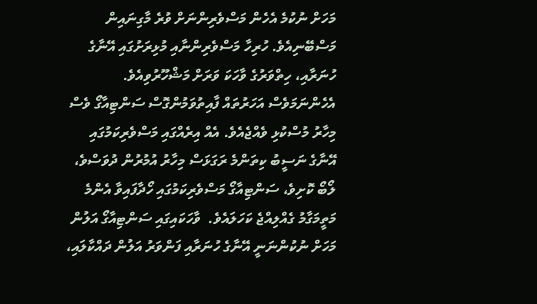މަހަށް ނުކުމެ އެހެން މަސްވެރިންނަށް ވުރެ މާގިނައިން މަސްބޭނިއެވެ. ހުރިހާ މަސްވެރިންނާއި މުޅިރަށުގައި އޭނާގެ ހުނަރާއި، ހިތްވަރުގެ ވާހަކަ ވަރަށް މަޝްހޫރުވިއެވެ. އެހެންނަމަވެސް އަހަރުތައް ފާއިތުވަމުންގޮސް ސަންޓިއާގޯ ވެސް މިހާރު މުސްކުޅި ވެއްޖެއެވެ. އެއް އިރެއްގައި މަސްވެރިކަމުގައި އޭނާގެ ނަސީބު ކިތަންމެ ރަގަޅަސް މިހާރު އުމުރުން ދުވަސްވެ، ލޯބޯ ކޮށިވެ، ސަންޓިއާގޯ މަސްވެރިކަމުގައި ހޯދާފައިވާ އެންމެ މަތީމަގާމު ގެއްލިއްޖެ ކަހަލައެވެ.  ވާހަކައިގައި ސަންޓިއާގޯ އަލުން މަހަށް ނުކުންނަނީ އޭނާގެ ހުނަރާއި ފަންވަރު އަލުން ދައްކާލައި،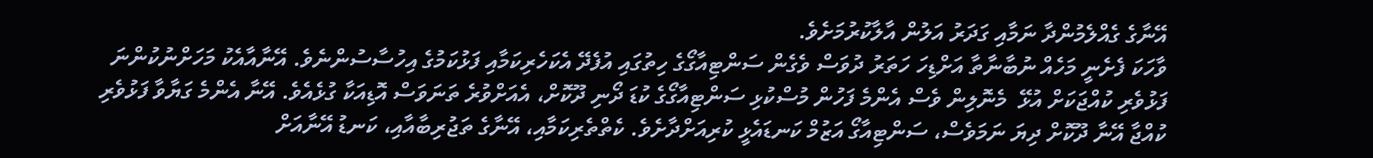އޭނާގެ ގެއްލެމުންދާ ނަމާއި ގަދަރު އަލުން އާލާކުރުމަށެވެ.
ވާހަކަ ފެށެނީ މަހެއް ނުބާނާތާ އަށްޑިހަ ހަތަރު ދުވަސް ވެގެން ސަންޓިއާގޯގެ ހިތުގައި އުފެދޭ އެކަހެރިކަމާއި ފަޅުކަމުގެ އިހުސާސުންނެވެ. އޭނާއާއެކު މަހަށްނުކުންނަ ފަޅުވެރި ކުއްޖަކަށް އުޅޭ  މެނޮލިން ވެސް އެންމެ ފަހުން މުސްކުޅި ސަންޓިއާގޯގެ ކުޑަ ދޯނި ދޫކޮށް، އެއަށްވުރެ ތަނަވަސް އޮޑިއަކާ ގުޅެއެވެ. އޭނާ އެންމެ ގަޔާވާ ފަޅުވެރި ކުއްޖާ އޭނާ ދޫކޮށް ދިޔަ ނަމަވެސް، ސަންޓިއާގޯ އަޒުމް ކަނޑައެޅީ ކުރިއަށްދާށެވެ. ކެތްތެރިކަމާއި، އޭނާގެ ތަޖުރިބާއާއި، ކަނޑު އޭނާއަށް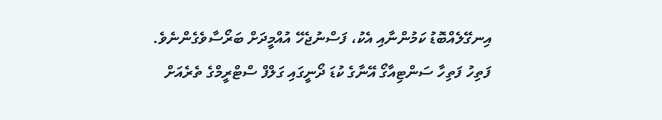އިނގޭލެއްބޮޑު ކަމުންނާއި އެކު، ފަސްނުޖެހޭ އުއްމީދަށް ބަރޯސާވެގެންނެވެ.
ފަތިހު ފަތިހާ ސަންޓިއާގޯ އޭނާގެ ކުޑަ ދޯނީގައި ގަލްފް ސްޓްރީމްގެ ތެރެއަށް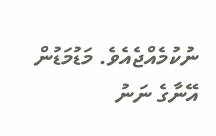ނުކުމެއްޖެއެވެ. މަޑުމަޑުން އޭނާގެ ނަނު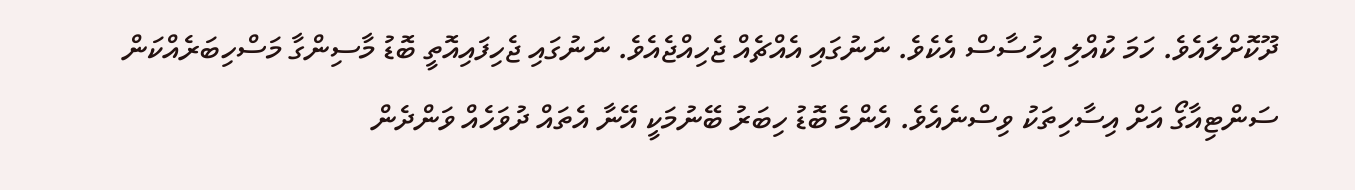ދޫކޮށްލައެވެ. ހަމަ ކުއްލި އިހުސާސް އެކެވެ. ނަނުގައި އެއްޗެއް ޖެހިއްޖެއެވެ. ނަނުގައި ޖެހިފައިއޮތީ ބޮޑު މާސިންގާ މަސްހިބަރެއްކަން ސަންޓިއާގޯ އަށް އިސާހިތަކު ވިސްނެއެވެ. އެންމެ ބޮޑު ހިބަރު ބޭނުމަކީ އޭނާ އެތައް ދުވަހެއް ވަންދެން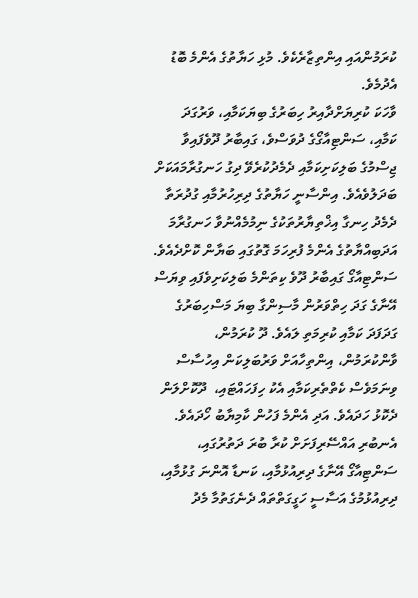ކުރަމުންއައި އިންތިޒާރެކެވެ. މުޅި ހަޔާތުގެ އެންމެ ބޮޑު އެދުމެވެ.
ވާހަކަ ކުރިޔަށްދާއިރު ހިބަރުގެ ބިޔަކަމާއި، ވަރުގަދަ ކަމާއި، ސަންޓިއާގޯގެ ދުވަސްވެ، ގައިބާރު ދޫވެފައިވާ ޖިސްމުގެ ބަލިކަށިކަމާއި ދެމެދުކުރެވޭ ދިގު ހަނގުރާމައަކަށް ބަދަލުވެއެވެ. އިންސާނީ ހަޔާތުގެ ދިރިހުރުމާއި ގުދުރަތާ ދެމެދު ހިނގާ އިޚްތިޔާރުތަކުގެ ނިމުމެއްނުވާ ހަނގުރާމަ އަދަބިއްޔާތުގެ އެންމެ ފުރިހަމަ ގޮތުގައި ބަޔާން ކޮށްދެއެވެ. ސަންޓިއާގޯ ގައިބާރު ދޫވެ ކިތަންމެ ބަލިކަށިވެފައި ވިޔަސް އޭނާގެ ގަދަ ހިތްވަރުން މާސިންގާ ބިޔަ މަސްހިބަރުގެ ގަދަފަދަ ކަމާއި ކުރިމަތި ލައެވެ. ދޫ ކުރަމުން، ވާންކުރަމުން، އިންތިހާއަށް ވަރުބަލިކަން އިހުސާސް ވިނަމަވެސް ކެތްތެރިކަމާއި އެކު ހިފަހައްޓައި،  ދޫކޮށްލަން ދެކޮޅު ހަދައެވެ. އަދި އެންމެ ފަހުން ކާމިޔާބު ހޯދައެވެ.
އެނބުރި އައްސޭރިފަށަށް ކުރާ ބުރަ ދަތުރުގައި، ސަންޓިއާގޯ އޭނާގެ ދިރިއުޅުމާއި، ކަނޑާ އޮންނަ ގުޅުމާއި، ދިރިއުޅުމުގެ އަސާސީ ހަގީގަތްތައް ދެނެގަތުމާ މެދު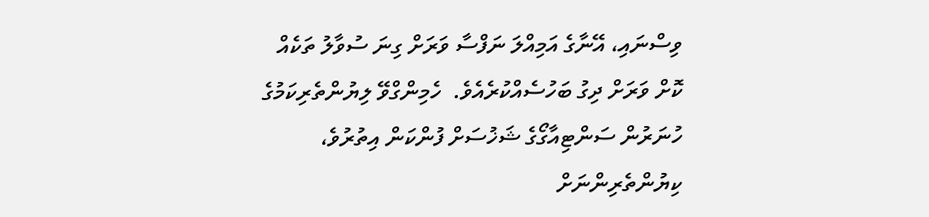ވިސްނައި، އޭނާގެ އަމިއްލަ ނަފްސާ ވަރަށް ގިނަ ސުވާލު ތަކެއް ކޮށް ވަރަށް ދިގު ބަހުސެއްކުރެއެވެ.  ހެމިންގްވޭ ލިޔުންތެރިކަމުގެ ހުނަރުން ސަންޓިއާގޯގެ ޝަޚުސަށް ފުންކަން އިތުރުވެ، ކިޔުންތެރިންނަށް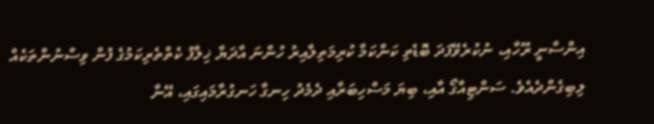އިންސާނީ ރޫހާއި، ނުކުރެވޭފަދަ ބޮޑެތި ކަންކަމާ ކުރިމަތިލާއިރު ހުންނަ އާދަޔާ ޚިލާފު ކެތްތެރިކަމުގެ ފުން ވިސްނުންތަކެއް ލިބިގެންދެއެވެ. ސަންޓިއާގޯ އާއި، ބިޔަ މަސްހިބަރާއި ދެމެދު ހިނގާ ހަނގުރާމައިގައި، އޭނާ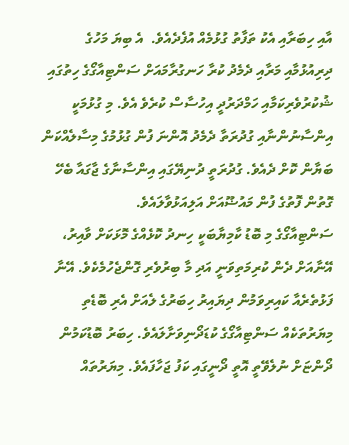އާއި ހިބަރާއި އެކު ތަފާތު ގުޅުމެއް އުފެދެއެވެ.  އެ ބިޔަ މަހުގެ ދިރިއުޅުމާއި މަރާއި ދެމެދު ކުރާ ހަނގުރާމައަށް ސަންޓިއާގޯގެ ހިތުގައި ޝުކުރުވެރިކަމާއި ހަމްދަރުދީ އިހުސާސް ކުރެވެ އެވެ. މި ގުޅުމަކީ އިންސާނުންނާއި ގުދުރަތާ ދެމެދު އޮންނަ ފުން ގުޅުމުގެ މިސާލެއްކަން ބަޔާން ކޮށް ދެއެވެ. ގުދުރަތީ ދުނިޔޭގައި އިންސާނާގެ ޖާގައާ ބެހޭ ގޮތުން ފޮތުގެ ފުން މައުޟޫއަށް އަލިއަޅުވާލައެވެ.
ސަންޓިއާގޯގެ މި ބޮޑު ކާމިޔާބަކީ ހިނދު ކޮޅެއްގެ މޮޅަކަށް ވާއިރު، އޭނާއަށް ދެން ކުރިމަތިވަނީ އަދި މާ ބިރުވެރި ގޮންޖެހުމެކެވެ. އޭނާ ފަޅުތެރެއާ ކައިރިވަމުން ދިޔައިރު ހިބަރުގެ ލެއަށް އެރި ބޮޑެތި މިޔަރުތަކެއް ސަންޓިއާގޯގެ ކުޑަދޯނިވަށާލައެވެ. ހިބަރު ބޮޑުކަމުން ދޯންޏަށް ނުލެވޭތީ އޮތީ ދޯނީގައި ކަފު ޖަހާފައެވެ. މިޔަރުތައް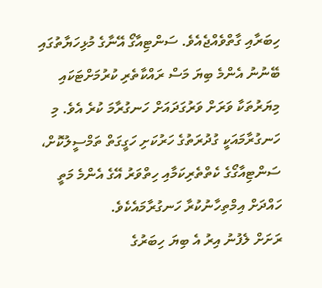ހިބަރާއި ގާތްވެއްޖެއެވެ. ސަންޓިއާގޯ އޭނާގެ މުޅިހަޔާތުގައި ބޭނުނު އެންމެ ބިޔަ މަސް ރައްކާތެރި ކުރުމަށްޓަކައި މިޔަރުތަކާ ވަރަށް ވަރުގަދައަށް ހަނގުރާމަ ކުރެ އެވެ. މި ހަނގުރާމައަކީ ގުދުރަތުގެ ހަރުކަށި ހަގީގަތް ތަމްސީލުކޮށް، ސަންޓިއާގޯގެ ކެތްތެރިކަމާއި ހިތްވަރު އޭގެ އެންމެ މަތީ ހައްދަށް އިމްތިހާނުކުރާ ހަނގުރާމައެކެވެ.
ރަށަށް ލެފުނު އިރު އެ ބިޔަ ހިބަރުގެ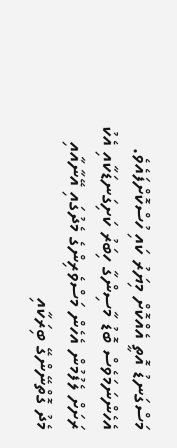މަސްގަނޑު އޮތީ އެއްކޮށް މިޔަރު ކައި ހުސްކޮށްފައެވެ. އެހެންނަމަވެސް ބޮޑު މާސިންގާ ހިބަރު ކަށިގަނޑަކާއި އެކު ރަށަށް ލެފުމުން އެހެން މަސްވެރިންގެ މެދުގައި އޭނާއާއި މެދު ގޮތްނޭންގޭ ބިރަކާއި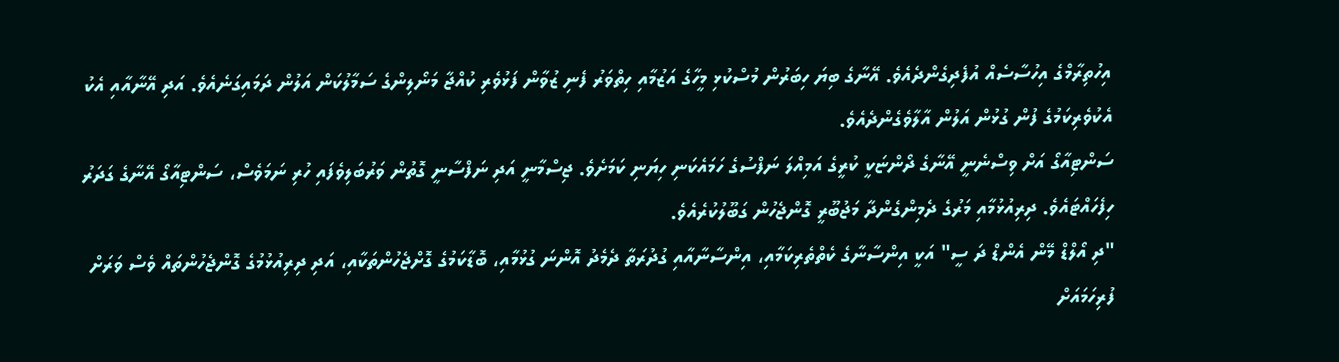އިހުތިރާމްގެ އިހުސާސެއް އުފެދިގެންދެއެވެ. އޭނާގެ ބިޔަ ހިބަރުން މުސްކުޅި މީހާގެ އަޒުމާއި ހިތްވަރު ފެނި ޒުވާން ފަޅުވެރި ކުއްޖާ މަނޯލިންގެ ސަމާލުކަން އަލުން ދަމައިގަނެއެވެ. އަދި އޭނާއާއި އެކު އެކުވެރިކަމުގެ ފުން ގުޅުން އަލުން އާލާވެގެންދެއެވެ.
ސަންޓިއާގޯ އަށް ވިސްނެނީ އޭނާގެ ދޯންޏަކީ ކުރީގެ އަމިއްލަ ނަފްސުގެ ހަމައެކަނި ހިޔަނި ކަމަށެވެ. ޖިސްމާނީ އަދި ނަފްސާނީ ގޮތުން ވަރުބަލިވެފައި ހުރި ނަމަވެސް، ސަންޓިއާގޯ އޭނާގެ ގަދަރު ހިފެހައްޓައެވެ. ދިރިއުޅުމާއި މަރުގެ ދެމިންގެންދާ މަޖުބޫރީ ގޮންޖެހުން ގަބޫލުކުރެއެވެ.
"ދި އޯލްޑް މޭން އެންޑް ދަ ސީ" އަކީ އިންސާނާގެ ކެތްތެރިކަމާއި، އިންސާނާއާއި ގުދުރަތާ ދެމެދު އޮންނަ ގުޅުމާއި، ބޮޑާކަމުގެ ގޮށްޖެހުންތަކާއި، އަދި ދިރިއުޅުމުގެ ގޮންޖެހުންތައް ވެސް ވަރަށް ފުރިހަމައަށް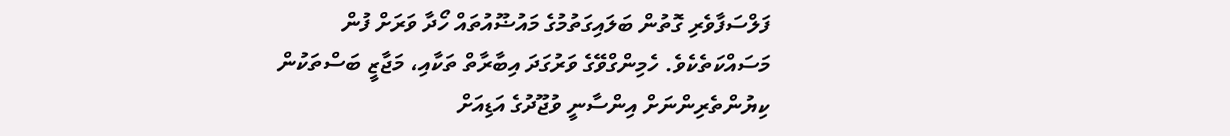ފަލްސަފާވެރި ގޮތުން ބަލައިގަތުމުގެ މައުޟޫއުތައް ހޯދާ ވަރަށް ފުން މަސައްކަތެކެވެ. ހެމިންގްވޭގެ ވަރުގަދަ އިބާރާތް ތަކާއި، މަޖާޒީ ބަސްތަކުން ކިޔުންތެރިންނަށް އިންސާނީ ވުޖޫދުގެ އަޑިއަށް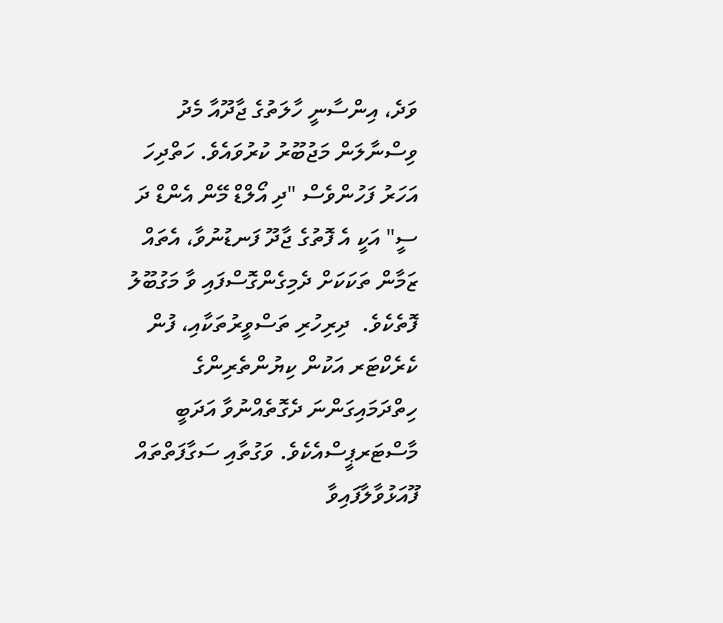ވަދެ، އިންސާނީ ހާލަތުގެ ޖާދޫއާ މެދު ވިސްނާލަން މަޖުބޫރު ކުރުވައެވެ. ހަތްދިހަ އަހަރު ފަހުންވެސް "ދި އޯލްޑް މޭން އެންޑް ދަ ސީ" އަކީ އެ ފޮތުގެ ޖާދޫ ފަނޑުނުވާ، އެތައް ޒަމާން ތަކަކަށް ދެމިގެންގޮސްފައި ވާ މަގުބޫލު ފޮތެކެވެ.  ދިރިހުރި ތަސްވީރުތަކާއި، ފުން ކެރެކްޓަރ އަކުން ކިޔުންތެރިންގެ ހިތްދަމައިގަންނަ ދެގޮތެއްނުވާ އަދަބީ މާސްޓަރޕީސްއެކެވެ. ވަގުތާއި ސަގާފަތްތައް ފޫއަޅުވާލާފައިވާ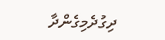ދިގުދެމިގެންދާ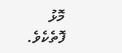މޮޅު ފޮތެކެވެ.